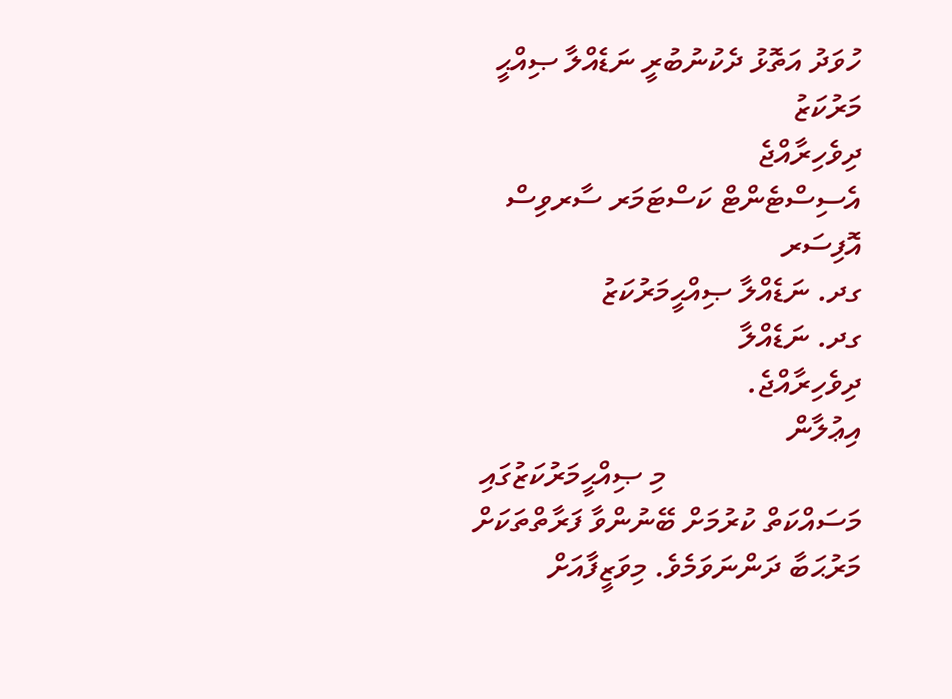ހުވަދު އަތޮޅު ދެކުނުބުރީ ނަޑެއްލާ ޞިއްޙީ މަރުކަޒު
ދިވެހިރާއްޖެ
އެސިސްޓެންޓް ކަސްޓަމަރ ސާރވިސް އޮފިސަރ
ގދ. ނަޑެއްލާ ޞިއްޙީމަރުކަޒު
ގދ. ނަޑެއްލާ
ދިވެހިރާއްޖެ.
އިޢުލާން
                         މި ޞިއްޙީމަރުކަޒުގައި މަސައްކަތް ކުރުމަށް ބޭނުންވާ ފަރާތްތަކަށް މަރުޙަބާ ދަންނަވަމެވެ. މިވަޒީފާއަށް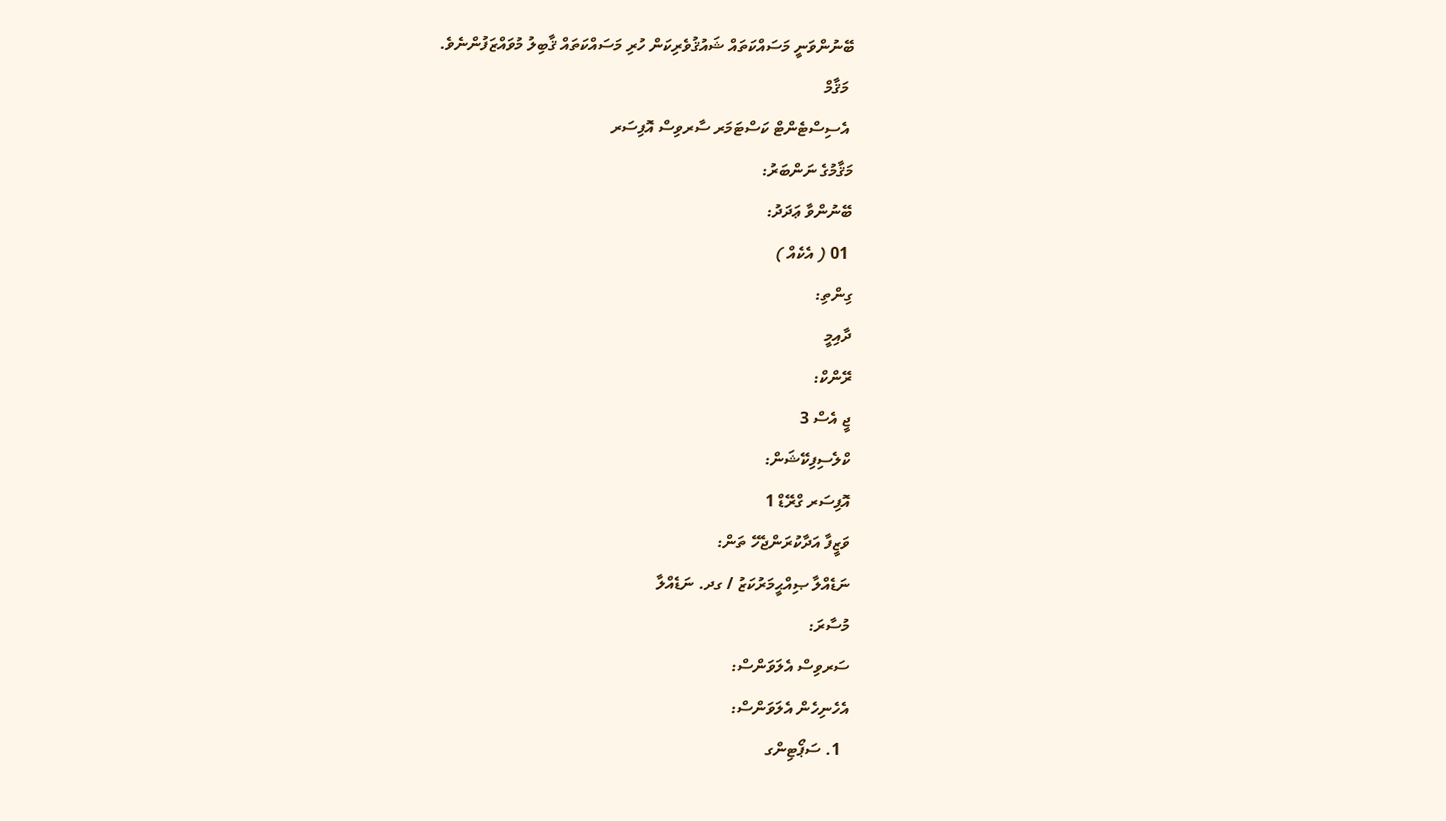ބޭނުންވަނީ މަސައްކަތައް ޝައުޤުވެރިކަން ހުރި މަސައްކަތައް ޤާބިލު މުވައްޒަފުންނެވެ.
 މަޤާމް
 އެސިސްޓެންޓް ކަސްޓަމަރ ސާރވިސް އޮފިސަރ
މަޤާމުގެ ނަންބަރު:
ބޭނުންވާ ޢަދަދު:
 01 ( އެކެއް )
ގިންތި:
ދާއިމީ
ރޭންކް:
ޖީ އެސް 3
ކްލެސިފިކޭޝަން:
އޮފިސަރ ގްރޭޑް 1
ވަޒީފާ އަދާކުރަންޖެހޭ ތަން:
ނަޑެއްލާ ޞިއްޙީމަރުކަޒު / ގދ. ނަޑެއްލާ
މުސާރަ:
ސަރވިސް އެލަވަންސް:
އެހެނިހެން އެލަވަންސް:
  1. ސަޕޯޓިންގ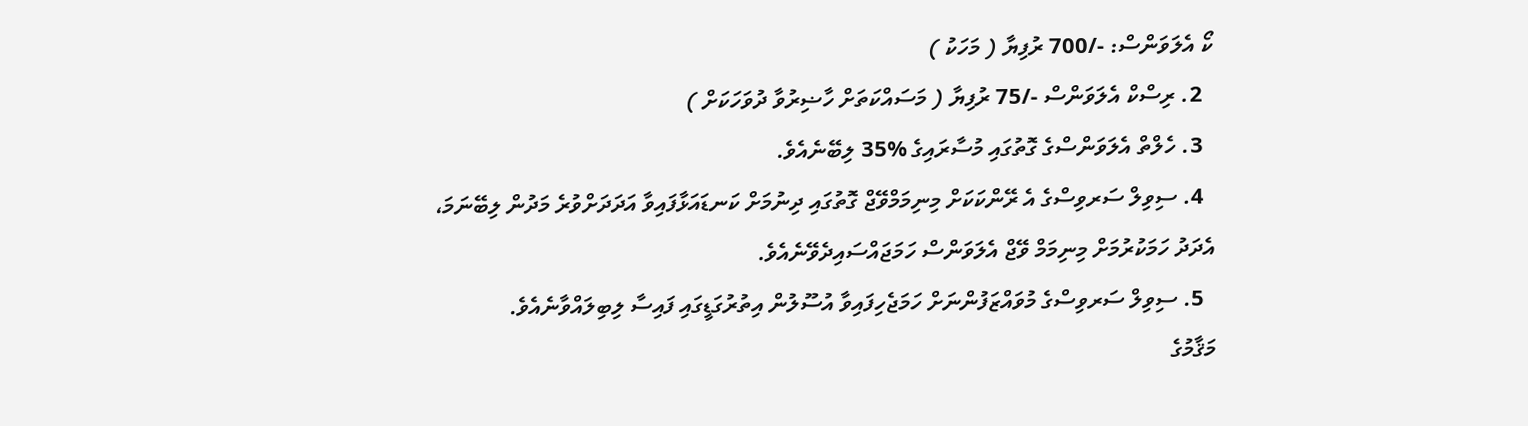ކޯ އެލަވަންސް: -/700 ރުފިޔާ ( މަހަކު )
  2. ރިސްކް އެލަވަންސް -/75 ރުފިޔާ ( މަސައްކަތަށް ހާޟިރުވާ ދުވަހަކަށް )
  3. ހެލްތް އެލަވަންސްގެ ގޮތުގައި މުސާރައިގެ %35 ލިބޭނެއެވެ.
  4. ސިވިލް ސަރވިސްގެ އެ ރޭންކަކަށް މިނިމަމްވޭޖް ގޮތުގައި ދިނުމަށް ކަނޑައަޅާފައިވާ އަދަދަށްވުރެ މަދުން ލިބޭނަމަ، އެދަދު ހަމަކުރުމަށް މިނިމަމް ވޭޖް އެލަވަންސް ހަމަޖައްސައިދެވޭނެއެވެ.
  5. ސިވިލް ސަރވިސްގެ މުވައްޒަފުންނަށް ހަމަޖެހިފައިވާ އުސޫލުން އިތުރުގަޑީގައި ފައިސާ ލިބިލައްވާނެއެވެ.
މަޤާމުގެ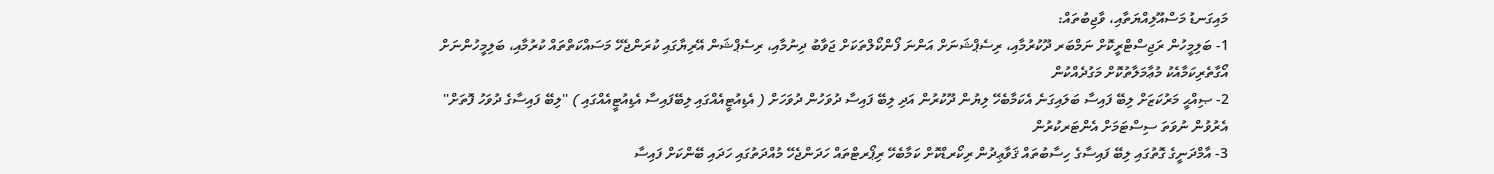މައިގަނޑު މަސްއޫލިއްޔަތާއި، ވާޖިބުތައް:
1- ބަލިމީހުން ރަޖިސްޓްރީކޮށް ނަމްބަރ ދޫކުރުމާއި، ރިސެޕްޝަނަށް އަންނަ ފޯންކޯލްތަކަށް ޖަވާބު ދިނުމާއި، ރިސެޕްޝަން އޭރިޔާގައި ކުރަންޖެހޭ މަސައްކަތްތައް ކުރުމާއި، ބަލިމީހުންނަށް އޯގާތެރިކަމާއެކު މުޢާމަލާތުކޮށް މަގުދެއްކުން
2- ޞިއްޙީ މަރުކަޒަށް ލިބޭ ފައިސާ ބަލައިގަނެ އެކަމާބެހޭ ލިޔުން ދޫކުރުން އަދި ލިބޭ ފައިސާ ދުވަހުން ދުވަހަށް ( އެޑިއުޓީއެއްގައި ލިބޭފައިސާ އެޑިއުޓީއެއްގައި ) ''ލިބޭ ފައިސާގެ ދުވަހު ފޮތަށް'' އެރުވުން ނުވަތަ ސިސްޓަމަށް އެންޓަރކުރުން
3- އާމްދަނީގެ ގޮތުގައި ލިބޭ ފައިސާގެ ހިސާބުތައް ޤަވާޢިދުން ރިކޯރޑްކޮށް ކަމާބެހޭ ރިޕޯރޓްތައް ހަދަންޖެހޭ މުއްދަތުގައި ހަދައި ބޭންކަށް ފައިސާ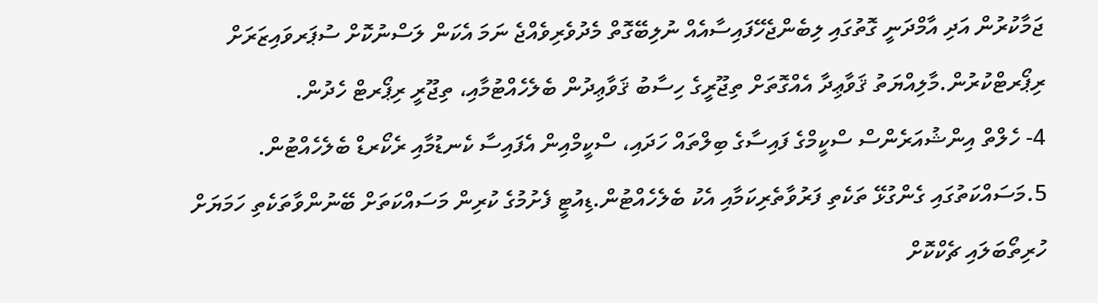ޖަމާކުރުން އަދި އާމްދަނީ ގޮތުގައި ލިބެންޖެހޭފައިސާއެއް ނުލިބޭގޮތް މެދުވެރިވެއްޖެ ނަމަ އެކަން ލަސްނުކޮށް ސުޕަރވައިޒަރަށް ރިޕޯރޓްކުރުން.މާލިއްޔަތު ޤަވާޢިދާ އެއްގޮތަށް ތިޖޫރީގެ ހިސާބު ޤަވާޢިދުން ބެލެހެއްޓުމާއި، ތިޖޫރީ ރިޕޯރޓް ހެދުން.
4- ހެލްތް އިންޝުއަރެންސް ސްކީމްގެ ފައިސާގެ ބިލްތައް ހަދައި، ސްކީމްއިން އެފައިސާ ކެނޑުމާއި ރެކޯރޑް ބެލެހެއްޓުން.
5.މަސައްކަތުގައި ގެންގުޅޭ ތަކެތި ފަރުވާތެރިކަމާއި އެކު ބެލެހެއްޓުން.ޑިއުޓީ ފެށުމުގެ ކުރިން މަސައްކަތަށް ބޭނުންވާތަކެތި ހަމަޔަށް ހުރިތޯބަލައި ޗެކްކޮށް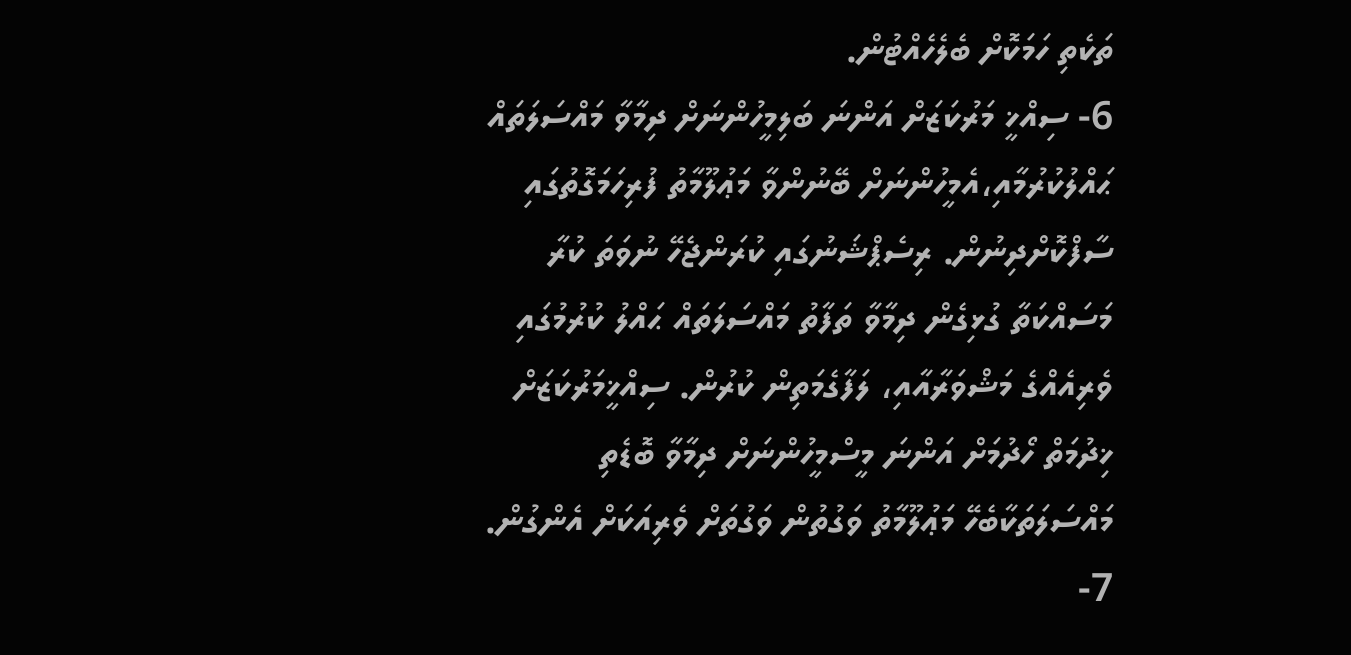ތަކެތި ހަމަކޮށް ބެލެހެއްޓުން.
6- ސިއްޚީ މަރުކަޒަށް އަންނަ ބަލިމީހުންނަށް ދިމާވާ މައްސަލަތައް ޙައްލުކުރުމާއި،އެމީހުންނަށް ބޭނުންވާ މަޢުލޫމާތު ފުރިހަމަގޮތުގައި ސާފްކޮށްދިނުން. ރިސެޕްޝަނުގައި ކުރަންޖެހޭ ނުވަތަ ކުރާ މަސައްކަތާ ގުޅިގެން ދިމާވާ ތަފާތު މައްސަލަތައް ޙައްލު ކުރުމުގައި ވެރިއެއްގެ މަޝްވަރާއާއި، ލަފާގެމަތިން ކުރުން. ސިއްޚީމަރުކަޒަށް ޚިދުމަތް ހޯދުމަށް އަންނަ މީސްމީހުންނަށް ދިމާވާ ބޮޑެތި މައްސަލަތަކާބެހޭ މަޢުލޫމާތު ވަގުތުން ވަގުތަށް ވެރިއަކަށް އެންގުން.
7-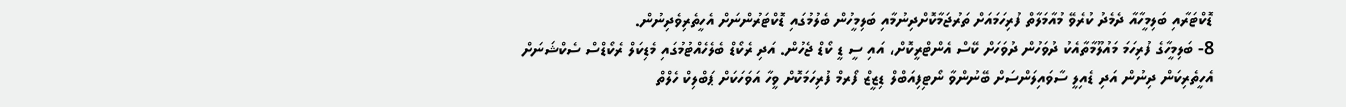ޑޮކްޓަރާއި ބަލިމީހާއާ ދެމެދު ކުރެވޭ މުއާމަލާތް ފުރިހަމައަށް ތަރުޖަމާކޮށްދިނުމާއި ބަލިމީހުން ބެލުމުގައި ޑޮކްޓަރުންނަށް އެހީތެރިވެދިނުން.
8- ބަލިމީހާގެ ފުރިހަމަ މައުލޫމާތާއެކު ދުވަހުން ދުވަހަށް ކޭސް އެންޓްރީކޮށް، އައި ސީ ޑީ ކޯޑް ޖެހުން. އަދި ރެކޯޑް ބެލެހެއްޓުމުގައި މެޑިކަލް ރެކޯޑްސް ސެކްޝަނަށް އެހީތެރިކަން ދިނުން އަދި ޑެއިލީ ސާވައިލަންސަށް ބޭނުންވާ ނޯޓިފިއަބްލް ޑިޒީޒް ފޯރމް ފުރިހަމަކޮށް ވީހާ އަވަހަކަށް ޕަބްލިކް ހެލްތް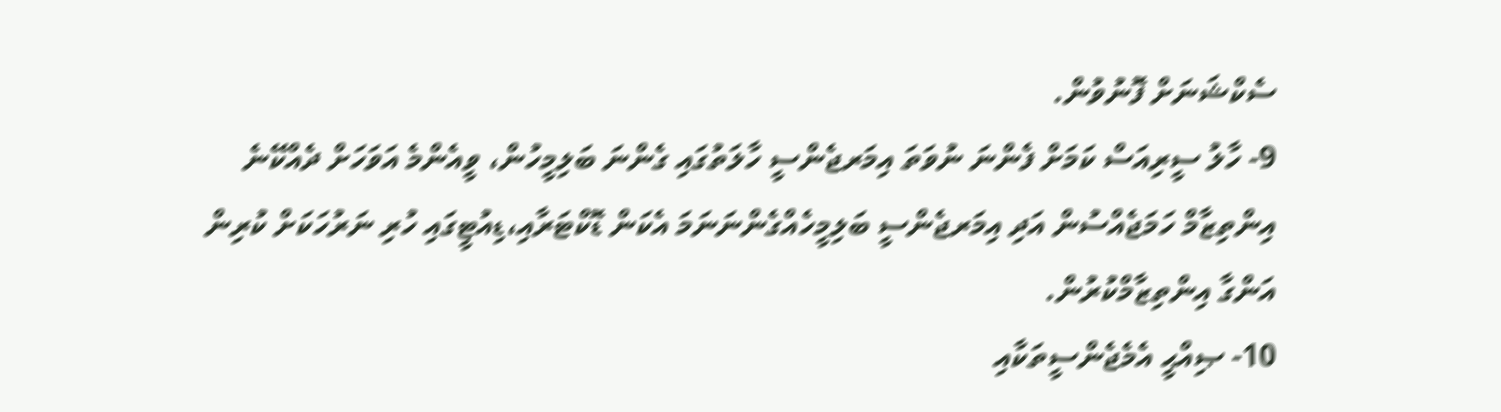ސެކްޝަނަށް ފޮނުވުން.
9- ހާލު ސީރިއަސް ކަމަށް ފެންނަ ނުވަތަ އިމަރޖެންސީ ހާލަތުގައި ގެންނަ ބަލިމީހުން، ވީއެންމެ އަވަހަށް ދެއްކޭނެ އިންތިޒާމް ހަމަޖެއްސުން އަދި އިމަރޖެންސީ ބަލިމީހެއްގެންނަނަމަ އެކަން ޑޮކްޓަރާއި،ޑިއުޓީގައި ހުރި ނަރުހަކަށް ކުރިން އަންގާ އިންތިޒާމްކުރުން.
10- ޞިއްޙީ އެމެޖެންސީތަކާއި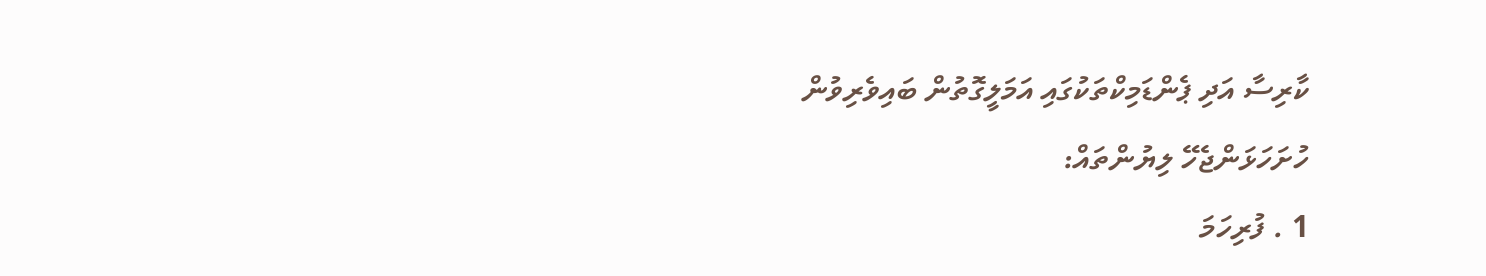ކާރިސާ އަދި ޕެންޑަމިކްތަކުގައި އަމަލީގޮތުން ބައިވެރިވުން
ހުށަހަޅަންޖެހޭ ލިޔުންތައް:
1 . ފުރިހަމަ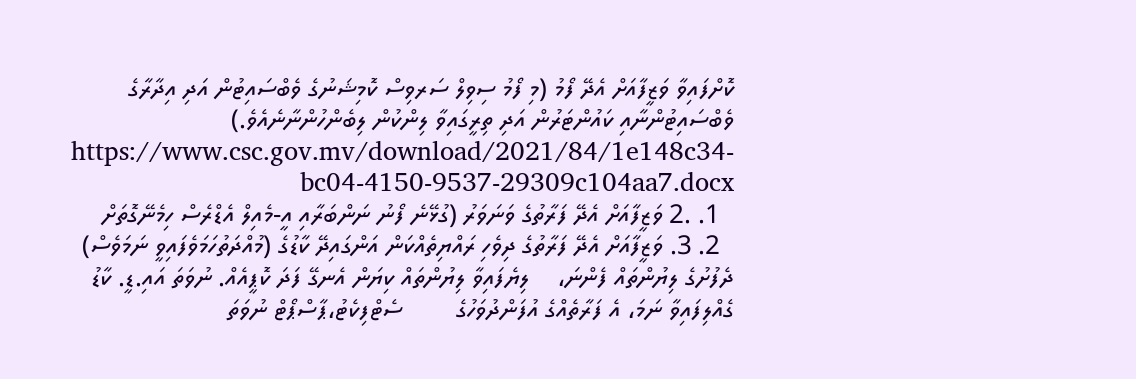ކޮށްފައިވާ ވަޒީފާއަށް އެދޭ ފޯމު (މި ފޯމު ސިވިލް ސަރވިސް ކޮމިޝަނުގެ ވެބްސައިޓުން އަދި އިދާރާގެ ވެބްސައިޓުންނާއި ކައުންޓަރުން އަދި ތިރީގައިވާ ލިންކުން ލިބެންހުންނާނެއެވެ.)  https://www.csc.gov.mv/download/2021/84/1e148c34-bc04-4150-9537-29309c104aa7.docx
  1. .2 ވަޒީފާއަށް އެދޭ ފަރާތުގެ ވަނަވަރު (ގުޅޭނެ ފޯނު ނަންބަރާއި އީ-މެއިލް އެޑްރެސް ހިމެނޭގޮތަށް
  2. 3. ވަޒީފާއަށް އެދޭ ފަރާތުގެ ދިވެހި ރައްޔިތެއްކަން އަންގައިދޭ ކާޑުގެ (މުއްދަތުހަމަވެފައިވީ ނަމަވެސް) ދެފުށުގެ ލިޔުންތައް ފެންނަ،    ލިޔެފައިވާ ލިޔުންތައް ކިޔަން އެނގޭ ފަދަ ކޮޕީއެއް. ނުވަތަ އައި.ޑީ. ކާޑު ގެއްލިފައިވާ ނަމަ، އެ ފަރާތެއްގެ އުފަންދުވަހުގެ        ސެޓްފިކެޓު،ޕާސްޕޯޓް ނުވަތަ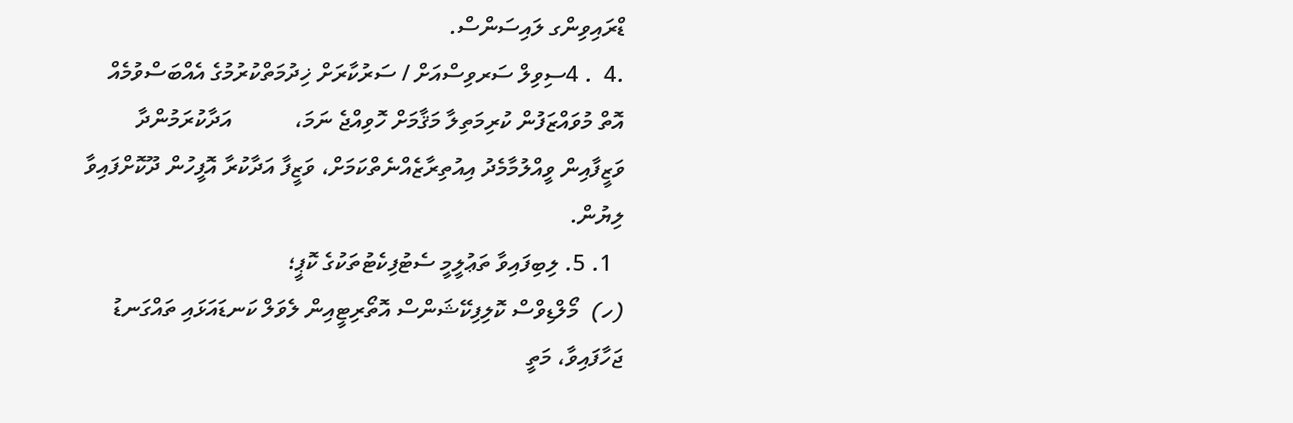ޑްރައިވިންގ ލައިސަންސް.
.4  . 4ސިވިލް ސަރވިސްއަށް / ސަރުކާރަށް ޚިދުމަތްކުރުމުގެ އެއްބަސްވުމެއް އޮތް މުވައްޒަފުން ކުރިމަތިލާ މަޤާމަށް ހޮވިއްޖެ ނަމަ،           އަދާކުރަމުންދާ ވަޒީފާއިން ވީއްލުމާމެދު އިއުތިރާޒެއްނެތްކަމަށް، ވަޒީފާ އަދާކުރާ އޮފީހުން ދޫކޮށްފައިވާ ލިޔުން.
  1. 5. ލިބިފައިވާ ތަޢުލީމީ ސެޓުފިކެޓުތަކުގެ ކޮޕީ؛
(ހ)  މޯލްޑިވްސް ކޮލިފިކޭޝަންސް އޮތޯރިޓީއިން ލެވަލް ކަނޑައަޅައި ތައްގަނޑު ޖަހާފައިވާ، މަތީ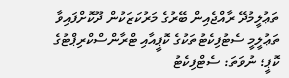ތަޢުލީމުދޭ ރާއްޖެއިން ބޭރުގެ މަރުކަޒަކުން ދޫކޮށްފައިވާ ތަޢުލީމީ ސެޓުފިކެޓުތަކުގެ ކޮޕީއާއި ޓްރާންސްކްރިޕްޓުގެ ކޮޕީ؛ ނުވަތަ: ސެޓްފިކެޓު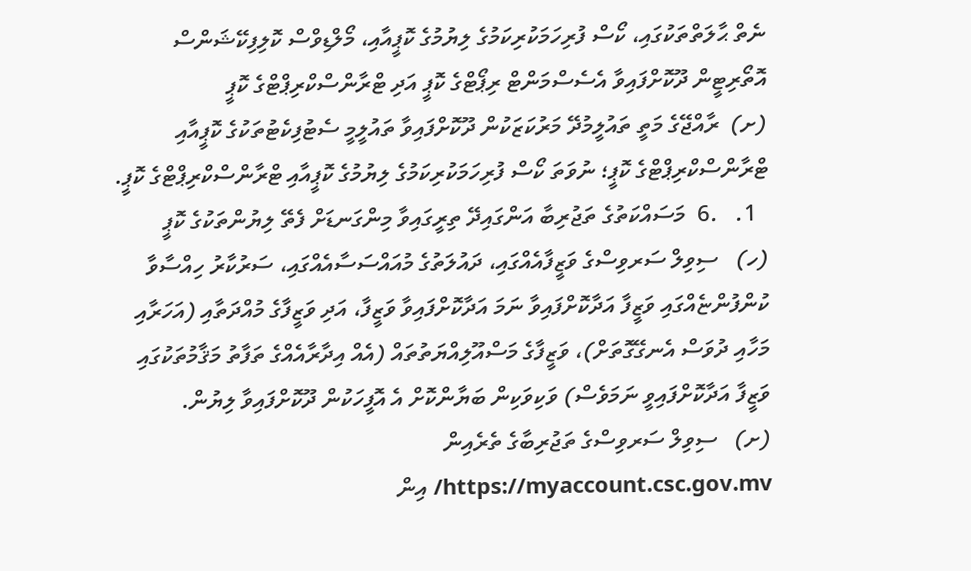ނެތް ޙާލަތްތަކުގައި، ކޯސް ފުރިހަމަކުރިކަމުގެ ލިޔުމުގެ ކޮޕީއާއި، މޯލްޑިވްސް ކޮލިފިކޭޝަންސް އޮތޯރިޓީން ދޫކޮށްފައިވާ އެސެސްމަންޓް ރިޕޯޓްގެ ކޮޕީ އަދި ޓްރާންސްކްރިޕްޓްގެ ކޮޕީ
(ށ)  ރާއްޖޭގެ މަތީ ތައުލީމުދޭ މަރުކަޒަކުން ދޫކޮށްފައިވާ ތައުލީމީ ސެޓުފިކެޓުތަކުގެ ކޮޕީއާއި ޓްރާންސްކްރިޕްޓްގެ ކޮޕީ؛ ނުވަތަ ކޯސް ފުރިހަމަކުރިކަމުގެ ލިޔުމުގެ ކޮޕީއާއި ޓްރާންސްކްރިޕްޓްގެ ކޮޕީ.
  1.   .6  މަސައްކަތުގެ ތަޖުރިބާ އަންގައިދޭ ތިރީގައިވާ މިންގަނޑަށް ފެތޭ ލިޔުންތަކުގެ ކޮޕީ
(ހ)   ސިވިލް ސަރވިސްގެ ވަޒީފާއެއްގައި، ދައުލަތުގެ މުއައްސަސާއެއްގައި، ސަރުކާރު ހިއްސާވާ ކުންފުންޏެއްގައި ވަޒީފާ އަދާކޮށްފައިވާ ނަމަ އަދާކޮށްފައިވާ ވަޒީފާ، އަދި ވަޒީފާގެ މުއްދަތާއި (އަހަރާއި މަހާއި ދުވަސް އެނގޭގޮތަށް)، ވަޒީފާގެ މަސްއޫލިއްޔަތުތައް (އެއް އިދާރާއެއްގެ ތަފާތު މަޤާމުތަކުގައި ވަޒީފާ އަދާކޮށްފައިވީ ނަމަވެސް) ވަކިވަކިން ބަޔާންކޮށް އެ އޮފީހަކުން ދޫކޮށްފައިވާ ލިޔުން.
(ށ)   ސިވިލް ސަރވިސްގެ ތަޖުރިބާގެ ތެރެއިން https://myaccount.csc.gov.mv/ އިން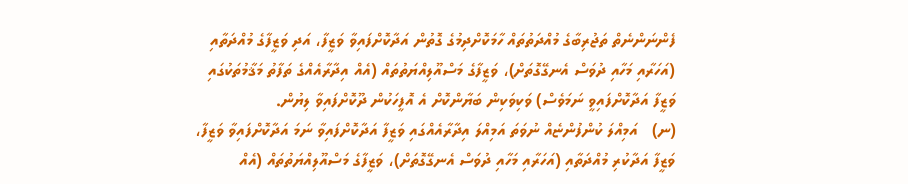ފެންނަންނެތް ތަޖުރިބާގެ މުއްދަތުތައް ހާމަކޮށްދިމުގެ ގޮތުން އަދާކޮށްފައިވާ ވަޒީފާ، އަދި ވަޒީފާގެ މުއްދަތާއި (އަހަރާއި މަހާއި ދުވަސް އެނގޭގޮތަށް)، ވަޒީފާގެ މަސްއޫލިއްޔަތުތައް (އެއް އިދާރާއެއްގެ ތަފާތު މަޤާމުތަކުގައި ވަޒީފާ އަދާކޮށްފައިވީ ނަމަވެސް) ވަކިވަކިން ބަޔާންކޮށް އެ އޮފީހަކުން ދޫކޮށްފައިވާ ލިޔުން.
(ނ)   އަމިއްލަ ކުންފުންޏެއް ނުވަތަ އަމިއްލަ އިދާރާއެއްގައި ވަޒީފާ އަދާކޮށްފައިވާ ނަމަ އަދާކޮށްފައިވާ ވަޒީފާ، ވަޒީފާ އަދާކުރި މުއްދަތާއި (އަހަރާއި މަހާއި ދުވަސް އެނގޭގޮތަށް)، ވަޒީފާގެ މަސްއޫލިއްޔަތުތައް (އެއް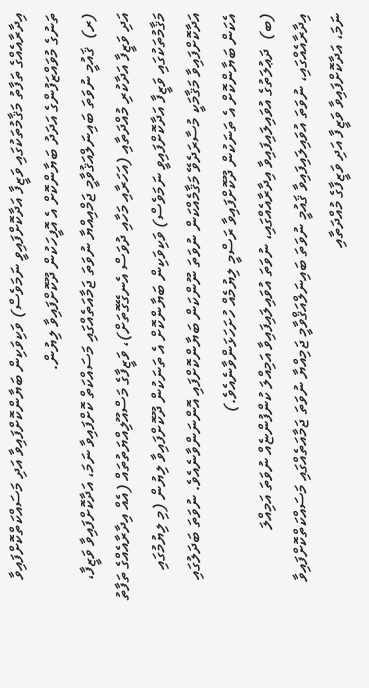އިދާރާއެއްގެ ތަފާތު މަޤާމުތަކުގައި ވަޒީފާ އަދާކޮށްފައިވީ ނަމަވެސް) ވަކިވަކިން ބަޔާންކޮށްފައިވާ އަދި މަސައްކަތްކޮށްފައިވާ ތަނުގެ މުވައްޒަފުންގެ އަދަދު ބަޔާންކޮށް އެ އޮފީހަކުން ދޫކޮށްފައިވާ ލިޔުން.
(ރ)  ޤައުމީ ނުވަތަ ބައިނަލްއަޤުވާމީ ޖަމްއިއްޔާ ނުވަތަ ޖަމާއަތެއްގައި މަސައްކަތް ކޮށްފައިވާ ނަމަ، އަދާކޮށްފައިވާ ވަޒީފާ، އަދި ވަޒީފާ އަދާކުރި މުއްދަތާއި (އަހަރާއި މަހާއި ދުވަސް އެނގޭގޮތަށް)، ވަޒީފާގެ މަސްއޫލިއްޔަތުތައް (އެއް އިދާރާއެއްގެ ތަފާތު މަޤާމުތަކުގައި ވަޒީފާ އަދާކޮށްފައިވީ ނަމަވެސް) ވަކިވަކިން ބަޔާންކޮށް އެ ތަނަކުން ދޫކޮށްފައިވާ ލިޔުން (މި ލިޔުމުގައި އަދާކޮށްފައިވާ މަޤާމަކީ މުސާރަދެވޭ މަޤާމެއްކަން ނުވަތަ ނޫންކަން ބަޔާންކޮށްފައި އޮންނަންވާނެއެވެ. ނުވަތަ ބަދަލުގައި އެކަން ބަޔާންކޮށް އެ ތަނަކުން ދޫކޮށްފައިވާ ރަސްމީ ލިޔުމެއް ހުށަހަޅަންވާނެއެވެ.)
(ބ)  ދަޢުލަތުގެ އުވައިލައިފައިވާ އިދާރާއެއްގައި، ނުވަތަ އުވައިލައިފައިވާ އަމިއްލަ ކުންފުންޏެއް ނުވަތަ އަމިއްލަ އިދާރާއެއްގައި، ނުވަތަ އުވައިލައިފައިވާ ޤައުމީ ނުވަތަ ބައިނަލްއަޤްވާމީ ޖަމިއްޔާ ނުވަތަ ޖަމާއަތެއްގައި މަސައްކަތްކޮށްފައިވާ ނަމަ، އަދާކޮށްފައިވާ ވަޒީފާ އަދި ވަޒީފާގެ މުއްދަތާއި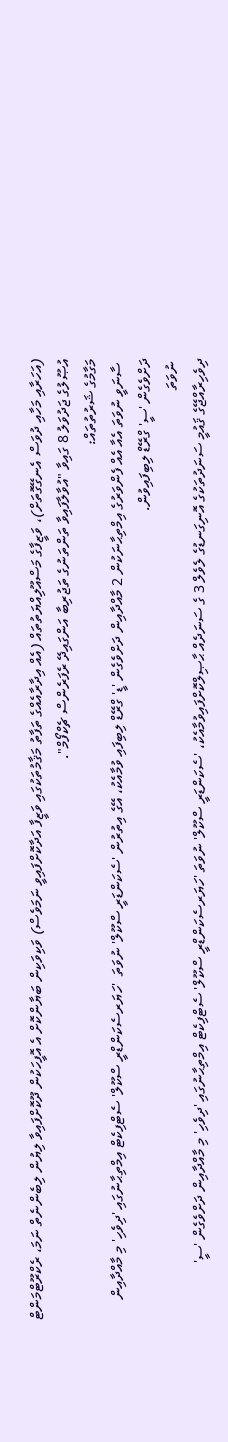(އަހަރާއި މަހާއި ދުވަސް އެނގޭގޮތަށް)، ވަޒީފާގެ މަސްއޫލިއްޔަތުތައް (އެއް އިދާރާއެއްގެ ތަފާތު މަޤާމުތަކުގައި ވަޒީފާ އަދާކޮށްފައިވީ ނަމަވެސް) ވަކިވަކިން ބަޔާންކޮށް އެ އޮފީހަކުން ދޫކޮށްފައިވާ ލިޔުން ލިބެންނެތް ނަމަ، ރެކްރޫޓްމަންޓް އުޞޫލުގެ ޖަދުވަލު 8 ގައިވާ "އުވާލާފައިވާ ތަންތަނުގެ ތަޖުރިބާ އަންގައިދޭ ރެފަރެންސް ޗެކްފޯމް".
މަގާމުގެ ޝަރުތުތައް:
 ސާނަވީ ނުވަތަ އެއާ އެއް ފެންވަރުގެ އިމްތިޙާނަކުން 2 މާއްދާއިން ދަށްވެގެން 'ޑީ' ގްރޭޑް ލިބިފައި ވުމާއެކު، އޭގެ އިތުރުން 'ސެކަންޑަރީ ސްކޫލް' ނުވަތަ  'ހަޔަރސެކަންޑްރީ ސްކޫލް' ސެޓްފިކެޓް އިމްތިޙާނުގައި 'ދިވެހި' މި މާއްދާއިން ދަށްވެގެން 'ސީ' ގްރޭޑް ލިބިފައިވުން.
 ނުވަތަ
ދިވެހިރާއްޖޭގެ ޤައުމީ ސަނަދުތަކުގެ އޮނިގަނޑުގެ ލެވެލް 3 ގެ ސަނަދެއް ޙާޞިލްކޮށްފައިވުމާއެކު، 'ސެކަންޑަރީ ސްކޫލް' ނުވަތަ 'ހަޔަރސެކަންޑްރީ ސްކޫލް' ސެޓްފިކެޓް އިމްތިޙާނުގައި 'ދިވެހި' މި މާއްދާއިން ދަށްވެގެން 'ސީ'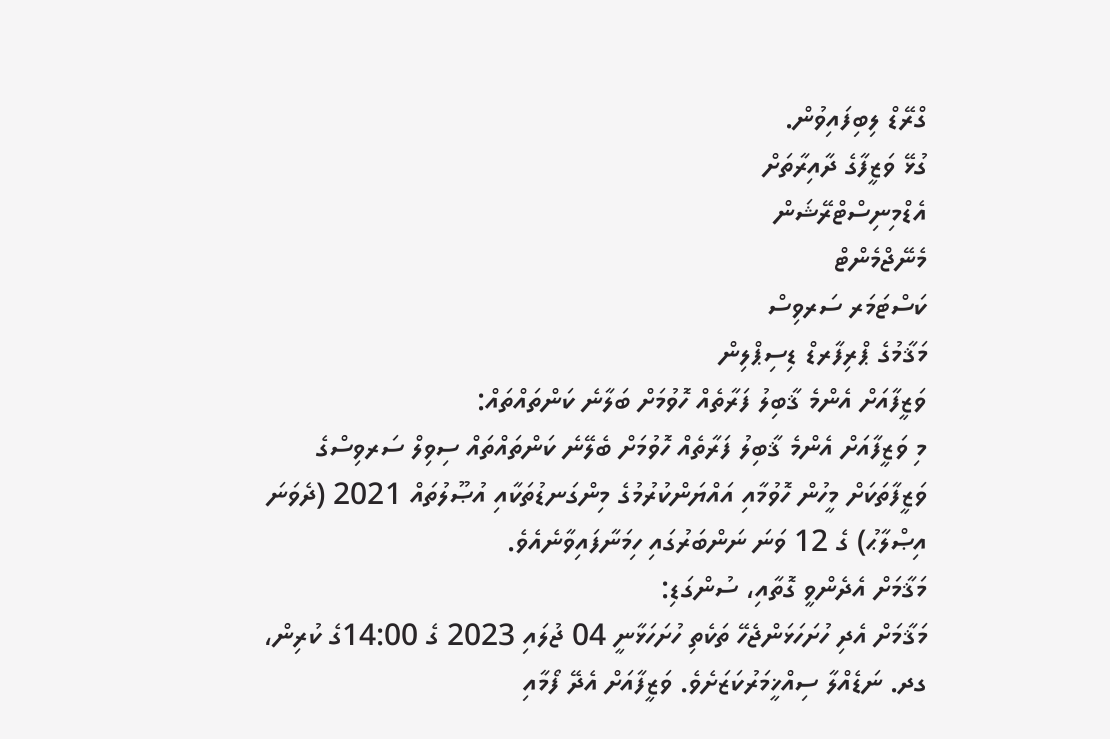ގްރޭޑް ލިބިފައިވުން.
ގުޅޭ ވަޒީފާގެ ދާއިރާތަށް
އެޑްމިނިސްޓްރޭޝަން
މެނޭޖްމެންޓް
ކަސްޓަމަރ ސަރވިސް
މަޤާމުގެ ޕްރިފާރޑް ޑިސިޕްލިން
ވަޒީފާއަށް އެންމެ ޤާބިލު ފަރާތެއް ހޮވުމަށް ބަލާނެ ކަންތައްތައް:
މި ވަޒީފާއަށް އެންމެ ޤާބިލު ފަރާތެއް ހޮވުމަށް ބެލޭނެ ކަންތައްތައް ސިވިލް ސަރވިސްގެ ވަޒީފާތަކަށް މީހުން ހޮވުމާއި އައްޔަންކުރުމުގެ މިންގަނޑުތަކާއި އުޞޫލުތައް 2021 (ދެވަނަ އިޞްލާޙު) ގެ 12 ވަނަ ނަންބަރުގައި ހިމަނާފައިވާނެއެވެ.
މަޤާމަށް އެދެންވީ ގޮތާއި، ސުންގަޑި:
މަޤާމަށް އެދި ހުށަހަޅަންޖެހޭ ތަކެތި ހުށަހަޅާނީ 04 ޖުލައި 2023 ގެ 14:00ގެ ކުރިން، ގދ. ނަޑެއްލާ ސިއްޚީމަރުކަޒަށެވެ. ވަޒީފާއަށް އެދޭ ފޯމާއި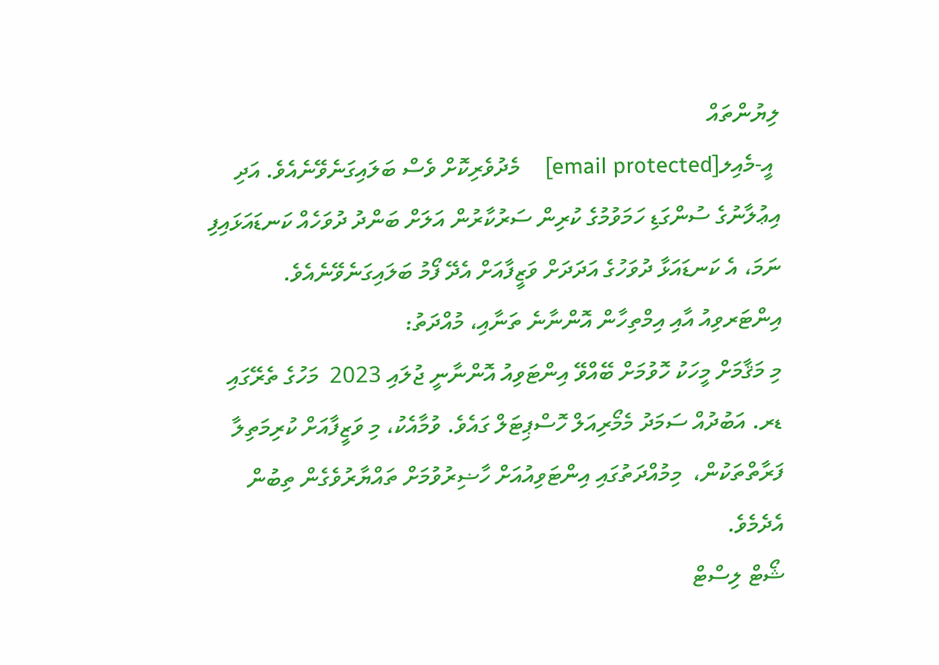ލިޔުންތައް
 އީ-މެއިލ[email protected]    މެދުވެރިކޮށް ވެސް ބަލައިގަނެވޭނެއެވެ. އަދި އިޢުލާނުގެ ސުންގަޑި ހަމަވުމުގެ ކުރިން ސަރުކާރުން އަލަށް ބަންދު ދުވަހެއް ކަނޑައަޅައިފި ނަމަ، އެ ކަނޑައަޅާ ދުވަހުގެ އަދަދަށް ވަޒީފާއަށް އެދޭ ފޯމު ބަލައިގަނެވޭނެއެވެ.
އިންޓަރވިއު އާއި އިމްތިހާން އޮންނާނެ ތަނާއި، މުއްދަތު:
މި މަޤާމަށް މީހަކު ހޮވުމަށް ބޭއްވޭ އިންޓަވިއު އޮންނާނީ ޖުލައި 2023  މަހުގެ ތެރޭގައި ޑރ. އަބުދުއް ސަމަދު މެމޯރިއަލް ހޮސްޕިޓަލް ގައެވެ. ވުމާއެކު، މި ވަޒީފާއަށް ކުރިމަތިލާ ފަރާތްތަކުން،  މިމުއްދަތުގައި އިންޓަވިއުއަށް ހާޟިރުވުމަށް ތައްޔާރުވެގެން ތިބުން އެދެމެވެ.
ޝޯޓް ލިސްޓް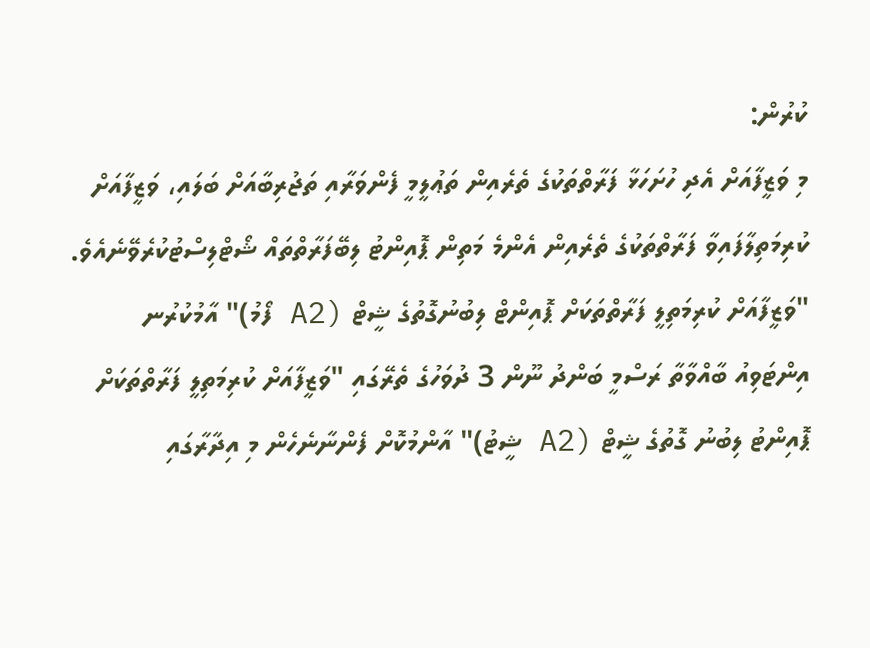ކުރުން:
މި ވަޒީފާއަށް އެދި ހުށަހަޅާ ފަރާތްތަކުގެ ތެރެއިން ތަޢުލީމީ ފެންވަރާއި ތަޖުރިބާއަށް ބަލައި، ވަޒީފާއަށް ކުރިމަތިލާފައިވާ ފަރާތްތަކުގެ ތެރެއިން އެންމެ މަތިން ޕޮއިންޓު ލިބޭފަރާތްތައް ޝޯޓްލިސްޓުކުރެވޭނެއެވެ.
"ވަޒީފާއަށް ކުރިމަތިލީ ފަރާތްތަކަށް ޕޮއިންޓް ލިބުނުގޮތުގެ ޝީޓް (A2 ފޯމު)" އާމުކުރުނ
އިންޓަވިއު ބާއްވާތާ ރަސްމީ ބަންދު ނޫން 3 ދުވަހުގެ ތެރޭގައި "ވަޒީފާއަށް ކުރިމަތިލީ ފަރާތްތަކަށް ޕޮއިންޓު ލިބުނު ގޮތުގެ ޝީޓް (A2 ޝީޓު)" އާންމުކޮށް ފެންނާނެހެން މި އިދާރާގައި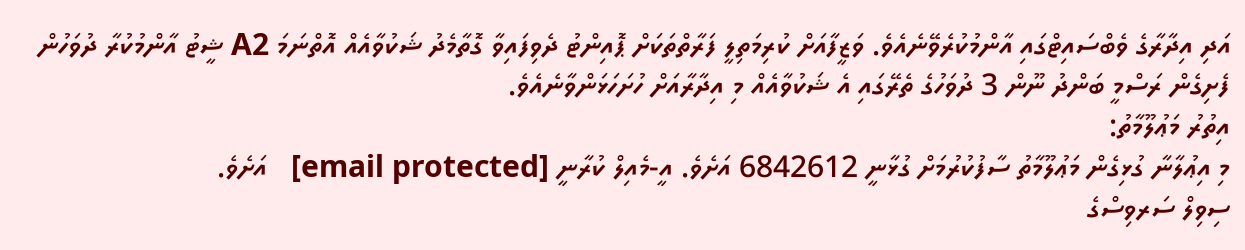އަދި އިދާރާގެ ވެބްސައިޓްގައި އާންމުކުރެވޭނެއެވެ. ވަޒީފާއަށް ކުރިމަތިލީ ފަރާތްތަކަށް ޕޮއިންޓު ދެވިފައިވާ ގޮތާމެދު ޝަކުވާއެއް އޮތްނަމަ A2 ޝީޓު އާންމުކުރާ ދުވަހުން ފެށިގެން ރަސްމީ ބަންދު ނޫން 3 ދުވަހުގެ ތެރޭގައި އެ ޝަކުވާއެއް މި އިދާރާއަށް ހުށަހަޅަންވާނެއެވެ.
އިތުރު މަޢުލޫމާތު:
މި އިޢުލާނާ ގުޅިގެން މަޢުލޫމާތު ސާފުކުރުމަށް ގުޅާނީ 6842612 އަށެވެ. އީ-މެއިލް ކުރާނީ [email protected]   އަށެވެ.
ސިވިލް ސަރވިސްގެ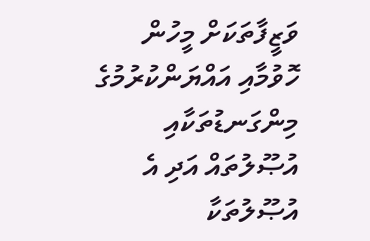ވަޒީފާތަކަށް މީހުން ހޮވުމާއި އައްޔަންކުރުމުގެ މިންގަނޑުތަކާއި އުޞޫލުތައް އަދި އެ އުޞޫލުތަކާ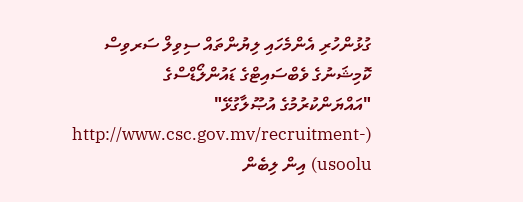ގުޅުންހުރި އެންމެހައި ލިޔުންތައް ސިވިލް ސަރވިސް ކޮމިޝަނުގެ ވެބްސައިޓްގެ ޑައުންލޯޑްސްގެ "އައްޔަންކުރުމުގެ އުޞޫލާގުޅޭ" (http://www.csc.gov.mv/recruitment-usoolu) އިން ލިބެން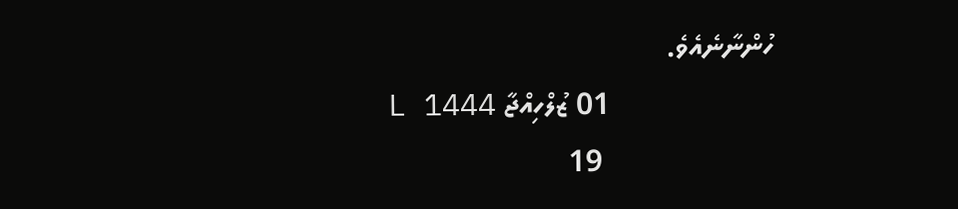ހުންނާނެއެވެ.
                     01 ޒުލްހިއްޖާ L 1444
                      19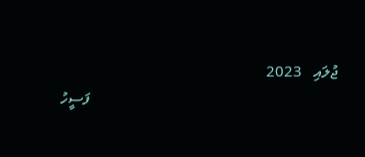ޖުލައި   2023
                                                                ފަސީހު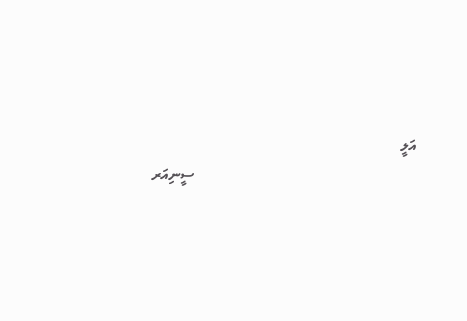އަލީ
                                                             ސީނިއަރ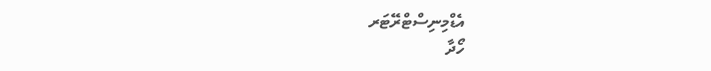އެޑްމިނިސްޓްރޭޓަރ
ހޯދާ